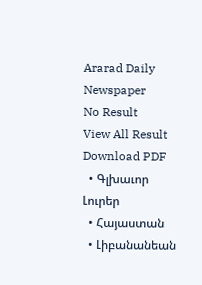Ararad Daily Newspaper
No Result
View All Result
Download PDF
  • Գլխաւոր Լուրեր
  • Հայաստան
  • Լիբանանեան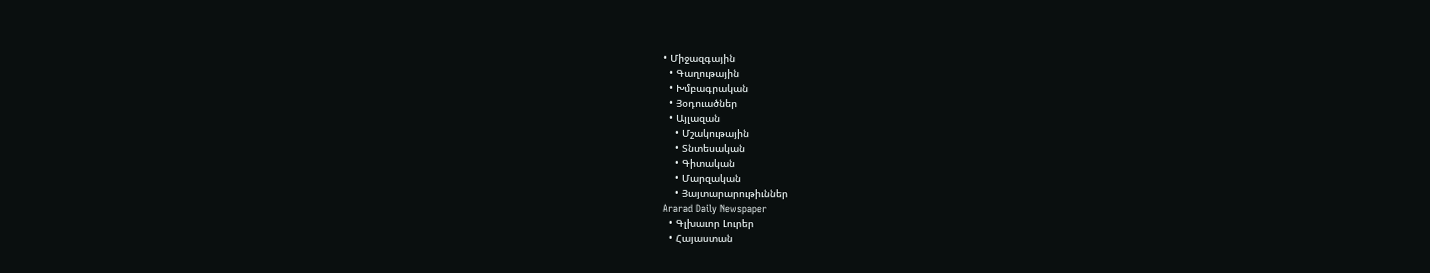• Միջազգային
  • Գաղութային
  • Խմբագրական
  • Յօդուածներ
  • Այլազան
    • Մշակութային
    • Տնտեսական
    • Գիտական
    • Մարզական
    • Յայտարարութիւններ
Ararad Daily Newspaper
  • Գլխաւոր Լուրեր
  • Հայաստան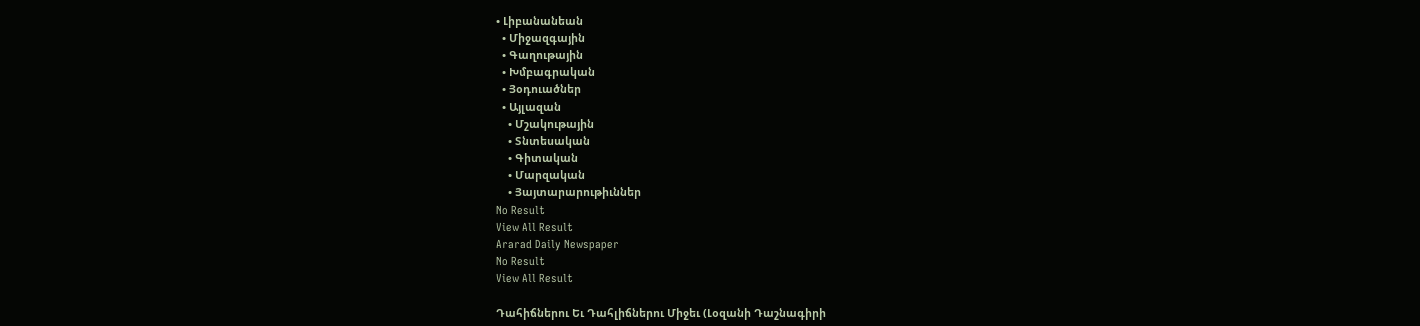• Լիբանանեան
  • Միջազգային
  • Գաղութային
  • Խմբագրական
  • Յօդուածներ
  • Այլազան
    • Մշակութային
    • Տնտեսական
    • Գիտական
    • Մարզական
    • Յայտարարութիւններ
No Result
View All Result
Ararad Daily Newspaper
No Result
View All Result

Դահիճներու Եւ Դահլիճներու Միջեւ (Լօզանի Դաշնագիրի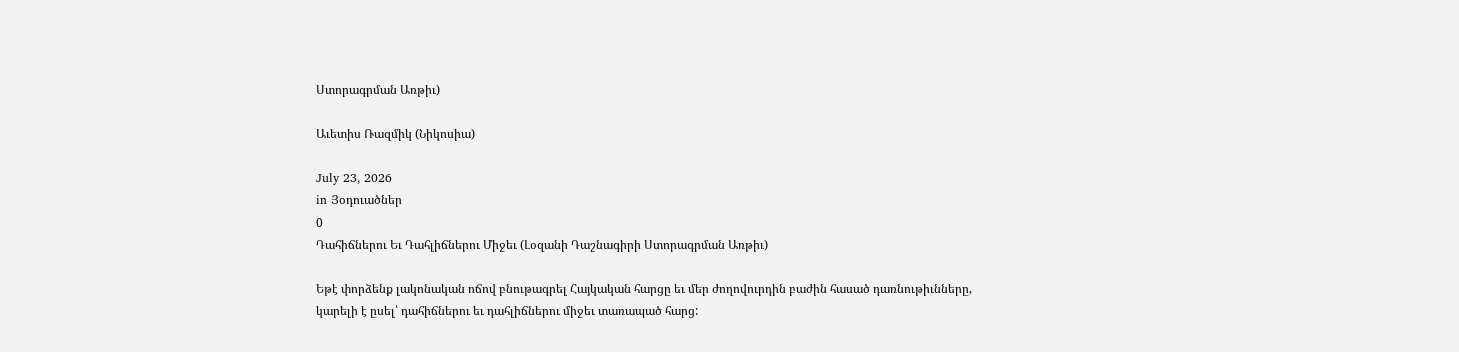Ստորագրման Առթիւ)

Աւետիս Ռազմիկ (Նիկոսիա)

July 23, 2026
in Յօդուածներ
0
Դահիճներու Եւ Դահլիճներու Միջեւ (Լօզանի Դաշնագիրի Ստորագրման Առթիւ)

Եթէ փորձենք լակոնական ոճով բնութագրել Հայկական հարցը եւ մեր ժողովուրդին բաժին հասած դառնութիւնները, կարելի է ըսել՝ դահիճներու եւ դահլիճներու միջեւ տառապած հարց: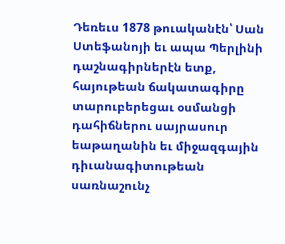Դեռեւս 1878 թուականէն՝ Սան Ստեֆանոյի եւ ապա Պերլինի դաշնագիրներէն ետք, հայութեան ճակատագիրը տարուբերեցաւ օսմանցի դահիճներու սայրասուր եաթաղանին եւ միջազգային դիւանագիտութեան սառնաշունչ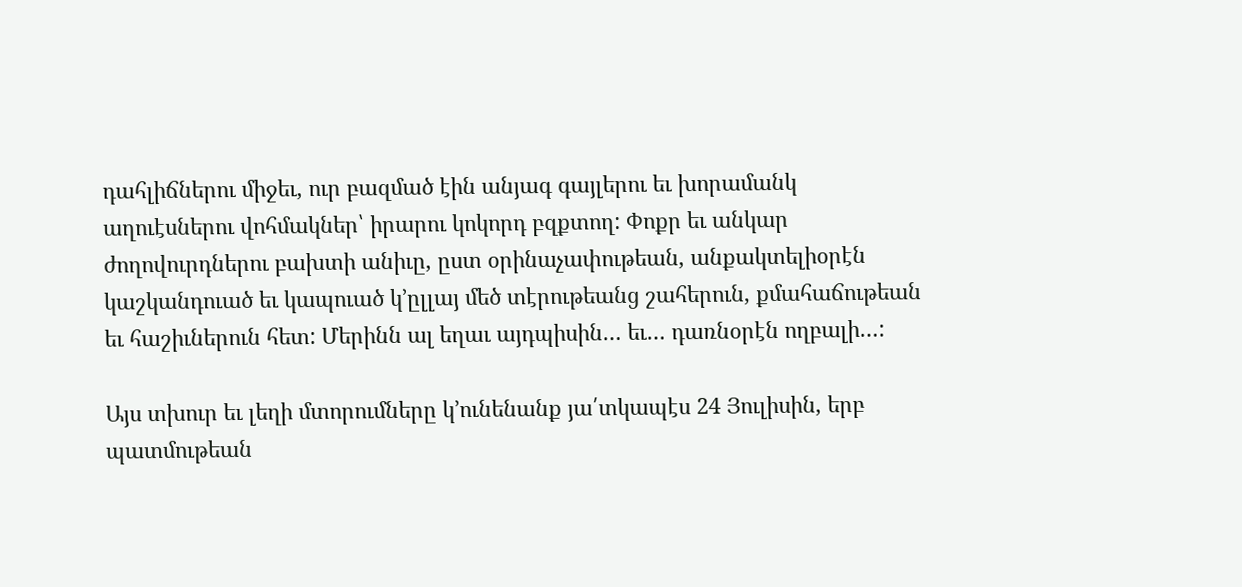դահլիճներու միջեւ, ուր բազմած էին անյագ գայլերու եւ խորամանկ աղուէսներու վոհմակներ՝ իրարու կոկորդ բզքտող: Փոքր եւ անկար ժողովուրդներու բախտի անիւը, ըստ օրինաչափութեան, անքակտելիօրէն կաշկանդուած եւ կապուած կ’ըլլայ մեծ տէրութեանց շահերուն, քմահաճութեան եւ հաշիւներուն հետ: Մերինն ալ եղաւ այդպիսին… եւ… դառնօրէն ողբալի…:

Այս տխուր եւ լեղի մտորումները կ’ունենանք յա՛տկապէս 24 Յուլիսին, երբ պատմութեան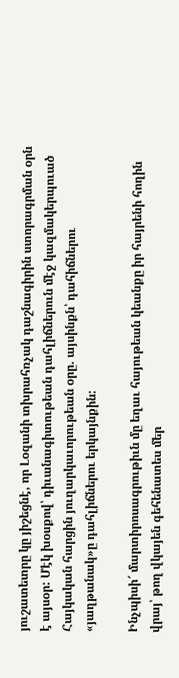յուշատետրը կը յիշեցնէ, որ Լօզանի տխրահռչակ դաշնագիրին ստորագրման օրն է այսօր: Մէկ խօսքով՝ դիւանագիտութեան դահլիճներուն մէջ կազմակերպուած Հայկական հարցին յուղարկաւորութեան օրը. այսինքն՝ դահիճներու «յաղթանակ»ը դահլիճներու երկայնքին:

Ինչպիսի՜ մարտիրոսագրութիւն մը եղաւ հայութեան կեանքը իր հայրենի հողին վրայ՝ թող վկայեն գեհենատես մեր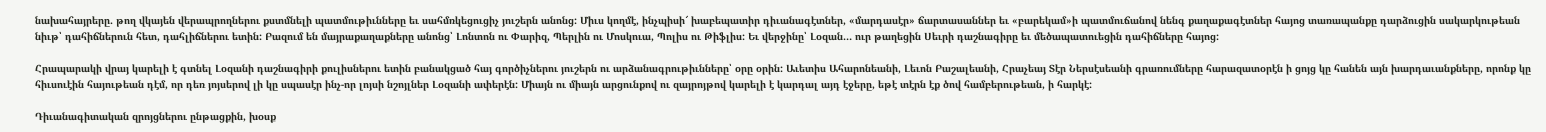նախահայրերը. թող վկայեն վերապրողներու քստմնելի պատմութիւնները եւ սահմռկեցուցիչ յուշերն անոնց: Միւս կողմէ, ինչպիսի՜ խաբեպատիր դիւանագէտներ, «մարդասէր» ճարտասաններ եւ «բարեկամ»ի պատմուճանով նենգ քաղաքագէտներ հայոց տառապանքը դարձուցին սակարկութեան նիւթ՝ դահիճներուն հետ, դահլիճներու ետին: Բազում են մայրաքաղաքները անոնց՝ Լոնտոն ու Փարիզ, Պերլին ու Մոսկուա, Պոլիս ու Թիֆլիս: Եւ վերջինը՝ Լօզան… ուր թաղեցին Սեւրի դաշնագիրը եւ մեծապատուեցին դահիճները հայոց:

Հրապարակի վրայ կարելի է գտնել Լօզանի դաշնագիրի քուլիսներու ետին բանակցած հայ գործիչներու յուշերն ու արձանագրութիւնները՝ օրը օրին: Աւետիս Ահարոնեանի, Լեւոն Բաշալեանի, Հրաչեայ Տէր Ներսէսեանի գրառումները հարազատօրէն ի ցոյց կը հանեն այն խարդաւանքները, որոնք կը հիւսուէին հայութեան դէմ, որ դեռ յոյսերով լի կը սպասէր ինչ-որ լոյսի նշոյլներ Լօզանի ափերէն: Միայն ու միայն արցունքով ու զայրոյթով կարելի է կարդալ այդ էջերը, եթէ տէրն էք ծով համբերութեան, ի հարկէ:

Դիւանագիտական զրոյցներու ընթացքին, խօսք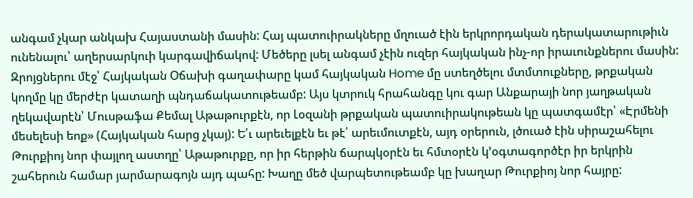անգամ չկար անկախ Հայաստանի մասին: Հայ պատուիրակները մղուած էին երկրորդական դերակատարութիւն ունենալու՝ աղերսարկուի կարգավիճակով: Մեծերը լսել անգամ չէին ուզեր հայկական ինչ-որ իրաւունքներու մասին: Զրոյցներու մէջ՝ Հայկական Օճախի գաղափարը կամ հայկական Home մը ստեղծելու մտմտուքները, թրքական կողմը կը մերժէր կատաղի պնդաճակատութեամբ: Այս կտրուկ հրահանգը կու գար Անքարայի նոր յաղթական ղեկավարէն՝ Մուսթաֆա Քեմալ Աթաթուրքէն, որ Լօզանի թրքական պատուիրակութեան կը պատգամէր՝ «Էրմենի մեսելեսի եոք» (Հայկական հարց չկայ): Ե՛ւ արեւելքէն եւ թէ՛ արեւմուտքէն, այդ օրերուն, լծուած էին սիրաշահելու Թուրքիոյ նոր փայլող աստղը՝ Աթաթուրքը, որ իր հերթին ճարպկօրէն եւ հմտօրէն կ’օգտագործէր իր երկրին շահերուն համար յարմարագոյն այդ պահը: Խաղը մեծ վարպետութեամբ կը խաղար Թուրքիոյ նոր հայրը: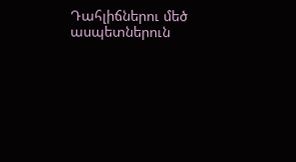Դահլիճներու մեծ ասպետներուն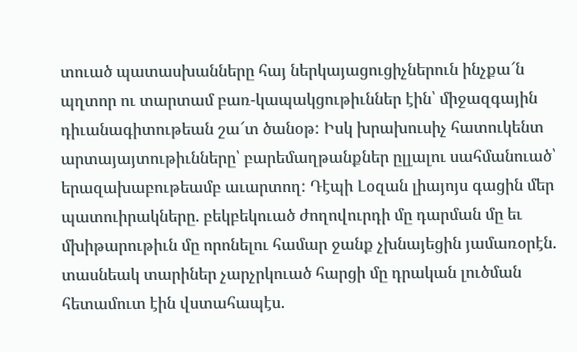տուած պատասխանները հայ ներկայացուցիչներուն ինչքա՜ն պղտոր ու տարտամ բառ-կապակցութիւններ էին՝ միջազգային դիւանագիտութեան շա՜տ ծանօթ: Իսկ խրախուսիչ հատուկենտ արտայայտութիւնները՝ բարեմաղթանքներ ըլլալու սահմանուած՝ երազախաբութեամբ աւարտող: Դէպի Լօզան լիայոյս գացին մեր պատուիրակները. բեկբեկուած ժողովուրդի մը դարման մը եւ մխիթարութիւն մը որոնելու համար ջանք չխնայեցին յամառօրէն. տասնեակ տարիներ չարչրկուած հարցի մը դրական լուծման հետամուտ էին վստահապէս.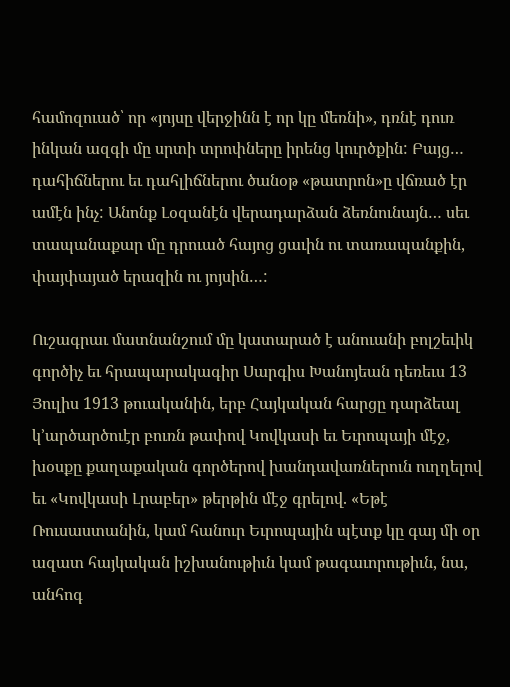համոզուած՝ որ «յոյսը վերջինն է որ կը մեռնի», դռնէ դուռ ինկան ազգի մը սրտի տրոփները իրենց կուրծքին: Բայց… դահիճներու եւ դահլիճներու ծանօթ «թատրոն»ը վճռած էր ամէն ինչ: Անոնք Լօզանէն վերադարձան ձեռնունայն… սեւ տապանաքար մը դրուած հայոց ցաւին ու տառապանքին, փայփայած երազին ու յոյսին…:

Ուշագրաւ մատնանշում մը կատարած է անուանի բոլշեւիկ գործիչ եւ հրապարակագիր Սարգիս Խանոյեան դեռեւս 13 Յուլիս 1913 թուականին, երբ Հայկական հարցը դարձեալ կ’արծարծուէր բուռն թափով Կովկասի եւ Եւրոպայի մէջ, խօսքը քաղաքական գործերով խանդավառներուն ուղղելով եւ «Կովկասի Լրաբեր» թերթին մէջ գրելով. «Եթէ Ռուսաստանին, կամ հանուր Եւրոպային պէտք կը գայ մի օր ազատ հայկական իշխանութիւն կամ թագաւորութիւն, նա, անհոգ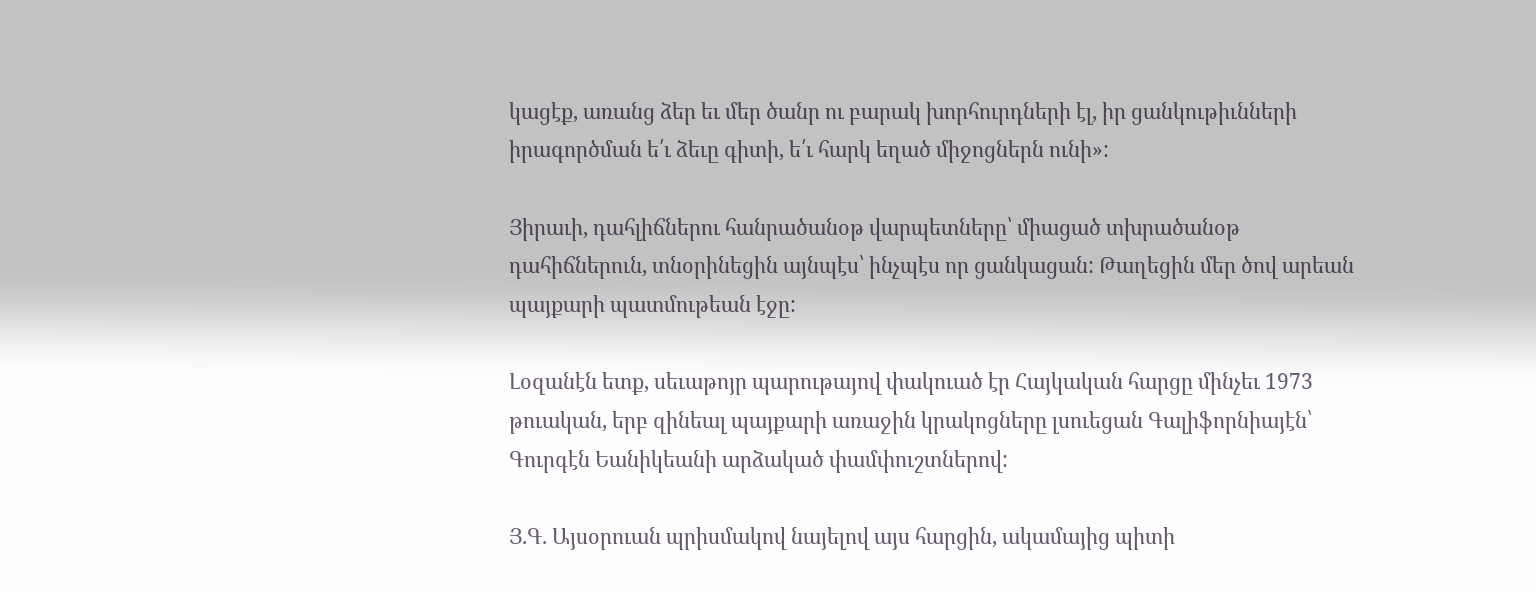կացէք, առանց ձեր եւ մեր ծանր ու բարակ խորհուրդների էլ, իր ցանկութիւնների իրագործման ե՛ւ ձեւը գիտի, ե՛ւ հարկ եղած միջոցներն ունի»:

Յիրաւի, դահլիճներու հանրածանօթ վարպետները՝ միացած տխրածանօթ դահիճներուն, տնօրինեցին այնպէս՝ ինչպէս որ ցանկացան: Թաղեցին մեր ծով արեան պայքարի պատմութեան էջը:

Լօզանէն ետք, սեւաթոյր պարութայով փակուած էր Հայկական հարցը մինչեւ 1973 թուական, երբ զինեալ պայքարի առաջին կրակոցները լսուեցան Գալիֆորնիայէն՝ Գուրգէն Եանիկեանի արձակած փամփուշտներով:

Յ.Գ. Այսօրուան պրիսմակով նայելով այս հարցին, ակամայից պիտի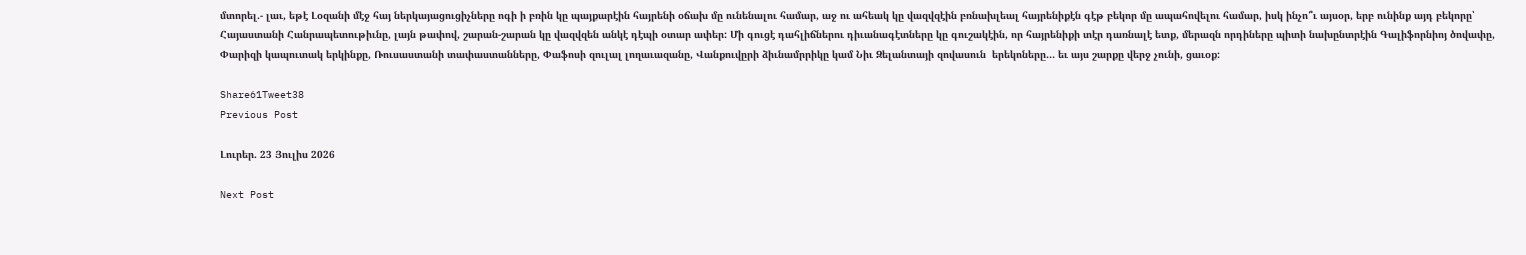մտորել.- լաւ, եթէ Լօզանի մէջ հայ ներկայացուցիչները ոգի ի բռին կը պայքարէին հայրենի օճախ մը ունենալու համար, աջ ու ահեակ կը վազվզէին բռնախլեալ հայրենիքէն գէթ բեկոր մը ապահովելու համար, իսկ ինչո՞ւ այսօր, երբ ունինք այդ բեկորը՝ Հայաստանի Հանրապետութիւնը, լայն թափով, շարան-շարան կը վազվզեն անկէ դէպի օտար ափեր: Մի գուցէ դահլիճներու դիւանագէտները կը գուշակէին, որ հայրենիքի տէր դառնալէ ետք, մերազն որդիները պիտի նախընտրէին Գալիֆորնիոյ ծովափը, Փարիզի կապուտակ երկինքը, Ռուսաստանի տափաստանները, Փաֆոսի զուլալ լողաւազանը, Վանքուվըրի ձիւնամրրիկը կամ Նիւ Զելանտայի զովասուն  երեկոները… եւ այս շարքը վերջ չունի, ցաւօք:

Share61Tweet38
Previous Post

Լուրեր. 23 Յուլիս 2026

Next Post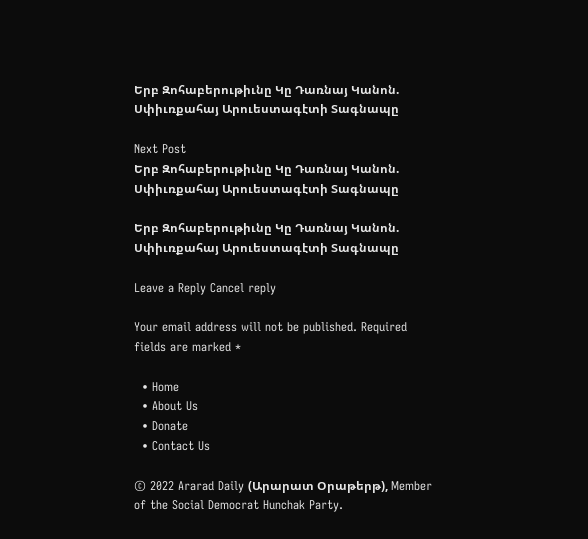Երբ Զոհաբերութիւնը Կը Դառնայ Կանոն. Սփիւռքահայ Արուեստագէտի Տագնապը

Next Post
Երբ Զոհաբերութիւնը Կը Դառնայ Կանոն. Սփիւռքահայ Արուեստագէտի Տագնապը

Երբ Զոհաբերութիւնը Կը Դառնայ Կանոն. Սփիւռքահայ Արուեստագէտի Տագնապը

Leave a Reply Cancel reply

Your email address will not be published. Required fields are marked *

  • Home
  • About Us
  • Donate
  • Contact Us

© 2022 Ararad Daily (Արարատ Օրաթերթ), Member of the Social Democrat Hunchak Party.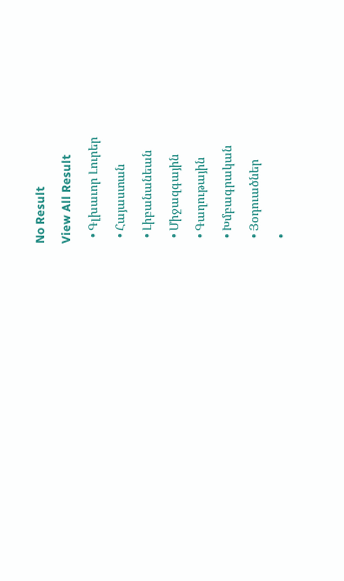No Result
View All Result
  • Գլխաւոր Լուրեր
  • Հայաստան
  • Լիբանանեան
  • Միջազգային
  • Գաղութային
  • Խմբագրական
  • Յօդուածներ
  •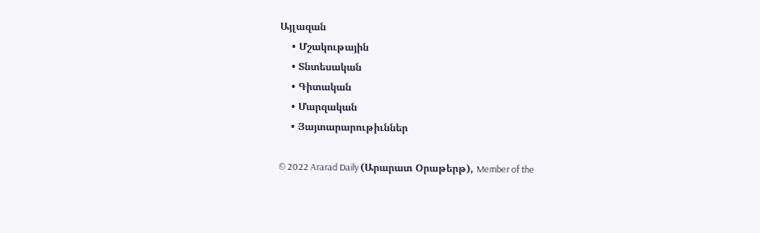Այլազան
    • Մշակութային
    • Տնտեսական
    • Գիտական
    • Մարզական
    • Յայտարարութիւններ

© 2022 Ararad Daily (Արարատ Օրաթերթ), Member of the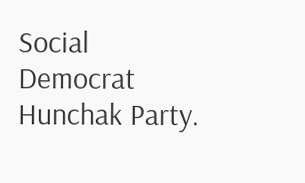Social Democrat Hunchak Party.